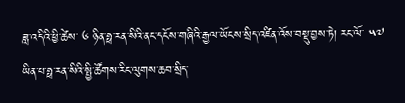ཟླ་འདིའི་ཕྱི་ཚེས་ ༦ ཉིན་ཧྥ་རན་སིའི་ནང་དངོས་གཞིའི་རྒྱལ་ཡོངས་སྲིད་འཛིན་འོས་བསྡུ་བྱས་ཏེ། རང་ལོ་ ༥༧ ཡིན་པ་ཧྥ་རན་སིའི་སྤྱི་ཚོགས་རིང་ལུགས་ཆབ་སྲིད་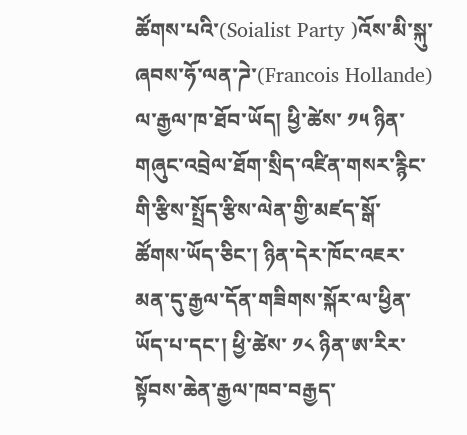ཚོགས་པའི་(Soialist Party )འོས་མི་སྐུ་ཞབས་ཧོ་ལན་ཌེ་(Francois Hollande) ལ་རྒྱལ་ཁ་ཐོབ་ཡོད། ཕྱི་ཚེས་ ༡༥ ཉིན་གཞུང་འབྲེལ་ཐོག་སྲིད་འཛིན་གསར་རྙིང་གི་རྩིས་སྤྲོད་རྩིས་ལེན་གྱི་མཛད་སྒོ་ཚོགས་ཡོད་ཅིང་། ཉིན་དེར་ཁོང་འཇར་མན་དུ་རྒྱལ་དོན་གཟིགས་སྐོར་ལ་ཕྱིན་ཡོད་པ་དང་། ཕྱི་ཚེས་ ༡༨ ཉིན་ཨ་རིར་སྟོབས་ཆེན་རྒྱལ་ཁབ་བརྒྱད་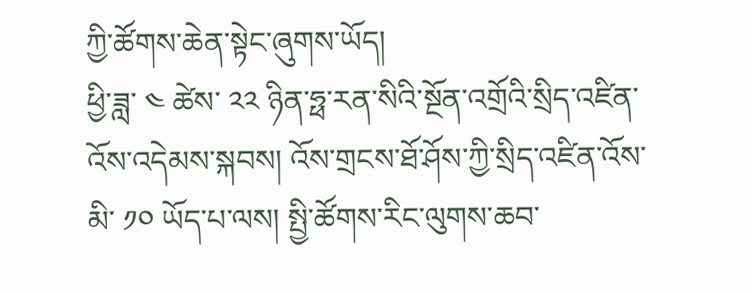ཀྱི་ཚོགས་ཆེན་སྟེང་ཞུགས་ཡོད།
ཕྱི་ཟླ་ ༤ ཚེས་ ༢༢ ཉིན་ཧྥ་རན་སིའི་སྔོན་འགྲོའི་སྲིད་འཛིན་འོས་འདེམས་སྐབས། འོས་གྲངས་ཐོ་ཤོས་ཀྱི་སྲིད་འཛིན་འོས་མི་ ༡༠ ཡོད་པ་ལས། སྤྱི་ཚོགས་རིང་ལུགས་ཆབ་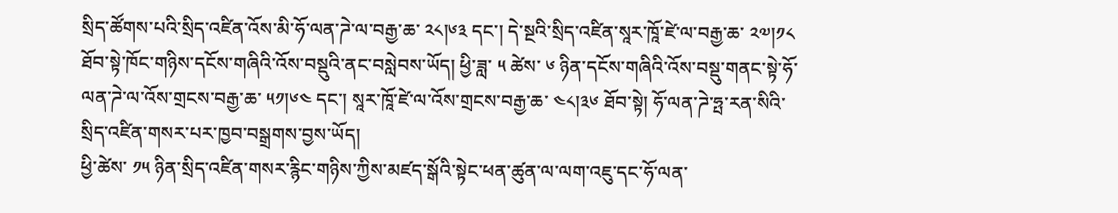སྲིད་ཚོགས་པའི་སྲིད་འཛིན་འོས་མི་ཧོ་ལན་ཌེ་ལ་བརྒྱ་ཆ་ ༢༨།༦༣ དང་། དེ་སྔའི་སྲིད་འཛིན་སཱར་ཁཱོ་ཛེ་ལ་བརྒྱ་ཆ་ ༢༧།༡༨ ཐོབ་སྟེ་ཁོང་གཉིས་དངོས་གཞིའི་འོས་བསྡུའི་ནང་བསླེབས་ཡོད། ཕྱི་ཟླ་ ༥ ཚེས་ ༦ ཉིན་དངོས་གཞིའི་འོས་བསྡུ་གནང་སྟེ་ཧོ་ལན་ཌེ་ལ་འོས་གྲངས་བརྒྱ་ཆ་ ༥༡།༦༤ དང་། སཱར་ཁཱོ་ཛེ་ལ་འོས་གྲངས་བརྒྱ་ཆ་ ༤༨།༣༦ ཐོབ་སྟེ། ཧོ་ལན་ཌེ་ཧྤ་རན་སིའི་སྲིད་འཛིན་གསར་པར་ཁྱབ་བསྒྲགས་བྱས་ཡོད།
ཕྱི་ཚེས་ ༡༥ ཉིན་སྲིད་འཛིན་གསར་རྙིང་གཉིས་ཀྱིས་མཛད་སྒོའི་སྟེང་ཕན་ཚུན་ལ་ལག་འཇུ་དང་ཧོ་ལན་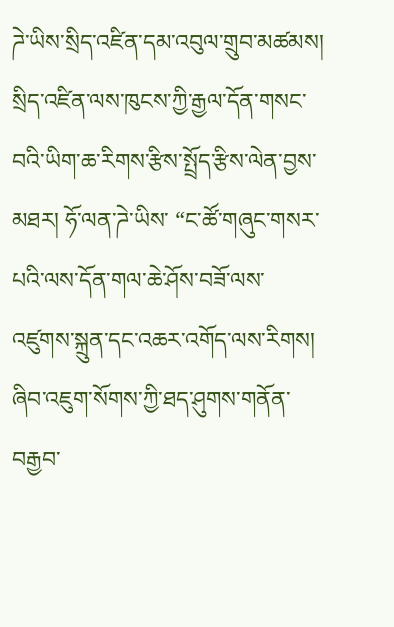ཌེ་ཡིས་སྲིད་འཛིན་དམ་འབུལ་གྲུབ་མཚམས། སྲིད་འཛིན་ལས་ཁུངས་ཀྱི་རྒྱལ་དོན་གསང་བའི་ཡིག་ཆ་རིགས་རྩིས་སྤྲོད་རྩིས་ལེན་བྱས་མཐར། ཧོ་ལན་ཌེ་ཡིས་ “ང་ཚོ་གཞུང་གསར་པའི་ལས་དོན་གལ་ཆེ་ཤོས་བཟོ་ལས་འཛུགས་སྐྲུན་དང་འཆར་འགོད་ལས་རིགས། ཞིབ་འཇུག་སོགས་ཀྱི་ཐད་ཤུགས་གནོན་བརྒྱབ་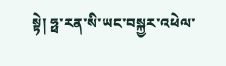སྟེ། ཧྥ་རན་སི་ཡང་བསྐྱར་འཕེལ་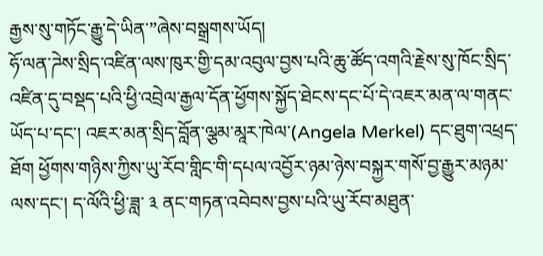རྒྱས་སུ་གཏོང་རྒྱུ་དེ་ཡིན་”ཞེས་བསྒྲགས་ཡོད།
ཧོ་ལན་ཌེས་སྲིད་འཛིན་ལས་ཁུར་གྱི་དམ་འབུལ་བྱས་པའི་ཆུ་ཚོད་འགའི་རྗེས་སུ་ཁོང་སྲིད་འཛིན་དུ་བསྡད་པའི་ཕྱི་འབྲེལ་རྒྱལ་དོན་ཕྱོགས་སྐྱོད་ཐེངས་དང་པོ་དེ་འཇར་མན་ལ་གནང་ཡོད་པ་དང་། འཇར་མན་སྲིད་བློན་ལྕམ་མཱར་ཁེལ་(Angela Merkel) དང་ཐུག་འཕྲད་ཐོག ཕྱོགས་གཉིས་ཀྱིས་ཡུ་རོབ་གླིང་གི་དཔལ་འབྱོར་ཉམ་ཉེས་བསྐྱར་གསོ་བྱ་རྒྱུར་མཉམ་ལས་དང་། ད་ལོའི་ཕྱི་ཟླ་ ༣ ནང་གཏན་འབེབས་བྱས་པའི་ཡུ་རོབ་མཐུན་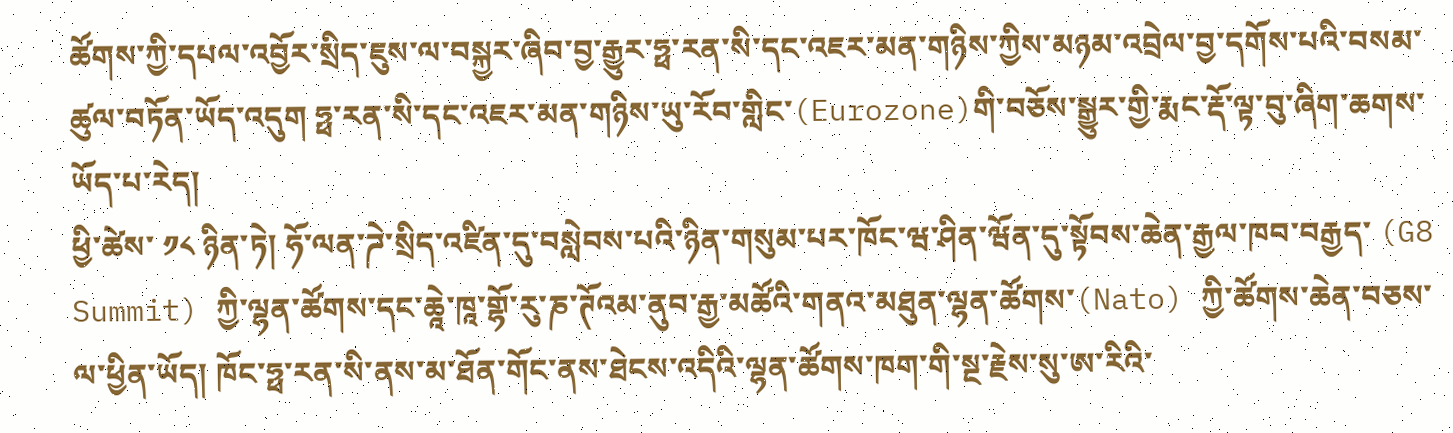ཚོགས་ཀྱི་དཔལ་འབྱོར་སྲིད་ཇུས་ལ་བསྐྱར་ཞིབ་བྱ་རྒྱུར་ཧྥ་རན་སི་དང་འཇར་མན་གཉིས་ཀྱིས་མཉམ་འབྲེལ་བྱ་དགོས་པའི་བསམ་ཚུལ་བཏོན་ཡོད་འདུག ཧྥ་རན་སི་དང་འཇར་མན་གཉིས་ཡུ་རོབ་གླིང་(Eurozone)གི་བཅོས་སྒྱུར་གྱི་རྨང་རྡོ་ལྟ་བུ་ཞིག་ཆགས་ཡོད་པ་རེད།
ཕྱི་ཚེས་ ༡༨ ཉིན་ཏེ། ཧོ་ལན་ཌེ་སྲིད་འཛིན་དུ་བསླེབས་པའི་ཉིན་གསུམ་པར་ཁོང་ཝ་ཤིན་ཝོན་དུ་སྟོབས་ཆེན་རྒྱལ་ཁབ་བརྒྱད་ (G8 Summit) ཀྱི་ལྷན་ཚོགས་དང་ཆཱེ་ཁཱ་གྷོ་རུ་ཎ་ཊོའམ་ནུབ་རྒྱ་མཚོའི་གནའ་མཐུན་ལྷན་ཚོགས་(Nato) ཀྱི་ཚོགས་ཆེན་བཅས་ལ་ཕྱིན་ཡོད། ཁོང་ཧྥ་རན་སི་ནས་མ་ཐོན་གོང་ནས་ཐེངས་འདིའི་ལྷན་ཚོགས་ཁག་གི་སྔ་རྗེས་སུ་ཨ་རིའི་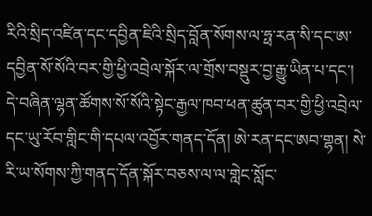རིའི་སྲིད་འཛིན་དང་དབྱིན་ཇིའི་སྲིད་བློན་སོགས་ལ་ཧྥ་རན་སི་དང་ཨ་དབྱིན་སོ་སོའི་བར་གྱི་ཕྱི་འབྲེལ་སྐོར་ལ་གྲོས་བསྡུར་བྱ་རྒྱུ་ཡིན་པ་དང་། དེ་བཞིན་ལྷན་ཚོགས་སོ་སོའི་སྟེང་རྒྱལ་ཁབ་ཕན་ཚུན་བར་གྱི་ཕྱི་འབྲེལ་དང་ཡུ་རོབ་གླིང་གི་དཔལ་འབྱོར་གནད་དོན། ཨེ་རན་དང་ཨབ་གྷན། སེ་རི་ཡ་སོགས་ཀྱི་གནད་དོན་སྐོར་བཅས་ལ་ལ་གླེང་སློང་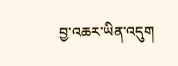བྱ་འཆར་ཡིན་འདུག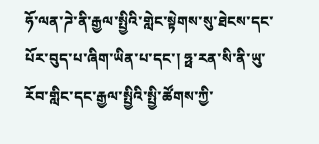ཧོ་ལན་ཌེ་ནི་རྒྱལ་སྤྱིའི་གླེང་སྟེགས་སུ་ཐེངས་དང་པོར་བུད་པ་ཞིག་ཡིན་པ་དང་། ཧྥ་རན་སི་ནི་ཡུ་རོབ་གླིང་དང་རྒྱལ་སྤྱིའི་སྤྱི་ཚོགས་ཀྱི་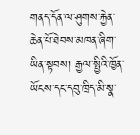གནད་དོན་ལ་ཤུགས་རྐྱེན་ཆེན་པོ་ཐེབས་མཁན་ཞིག་ཡིན་སྟབས། རྒྱལ་སྤྱིའི་ཁྱོན་ཡོངས་དང་དབུ་ཁྲིད་མི་སྣ་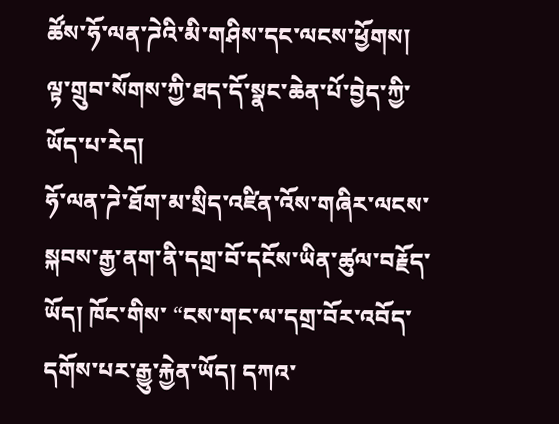ཚོས་ཧོ་ལན་ཌེའི་མི་གཤིས་དང་ལངས་ཕྱོགས། ལྟ་གྲུབ་སོགས་ཀྱི་ཐད་དོ་སྣང་ཆེན་པོ་བྱེད་ཀྱི་ཡོད་པ་རེད།
ཧོ་ལན་ཌེ་ཐོག་མ་སྲིད་འཛིན་འོས་གཞིར་ལངས་སྐབས་རྒྱ་ནག་ནི་དགྲ་བོ་དངོས་ཡིན་ཚུལ་བརྗོད་ཡོད། ཁོང་གིས་ “ངས་གང་ལ་དགྲ་བོར་འབོད་དགོས་པར་རྒྱུ་རྐྱེན་ཡོད། དཀའ་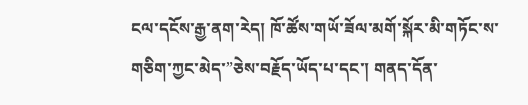ངལ་དངོས་རྒྱ་ནག་རེད། ཁོ་ཚོས་གཡོ་ཟོལ་མགོ་སྐོར་མི་གཏོང་ས་གཅིག་ཀྱང་མེད་”ཅེས་བརྗོད་ཡོད་པ་དང་། གནད་དོན་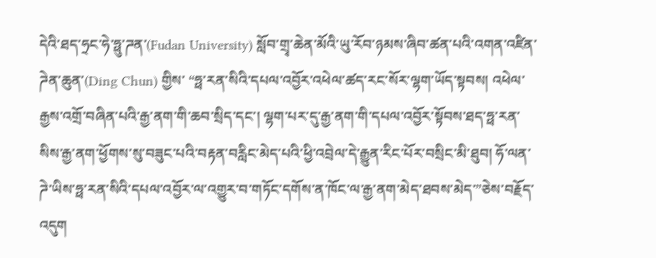དེའི་ཐད་ཧྲང་ཧེ་ཧྥུ་ཌན་(Fudan University) སློབ་གྲྭ་ཆེན་མོའི་ཡུ་རོབ་ཉམས་ཞིབ་ཚན་པའི་འགན་འཛིན་ཌེན་ཆུན་(Ding Chun) གྱིས་ “ཧྥ་རན་སིའི་དཔལ་འབྱོར་འཕེལ་ཚད་རང་སོར་ལྷག་ཡོད་སྟབས། འཕེལ་རྒྱས་འགྲོ་བཞིན་པའི་རྒྱ་ནག་གི་ཆབ་སྲིད་དང་། ལྷག་པར་དུ་རྒྱ་ནག་གི་དཔལ་འབྱོར་སྟོབས་ཐད་ཧྥ་རན་སིས་རྒྱ་ནག་ཕྱོགས་སུ་བཟུང་པའི་བརྟན་བརླིང་མེད་པའི་ཕྱི་འབྲེལ་དེ་རྒྱུན་རིང་པོར་བསྲིང་མི་ཐུབ། ཧོ་ལན་ཌེ་ཡིས་ཧྥ་རན་སིའི་དཔལ་འབྱོར་ལ་འགྱུར་བ་གཏོང་དགོས་ན་ཁོང་ལ་རྒྱ་ནག་མེད་ཐབས་མེད་”ཅེས་བརྗོད་འདུག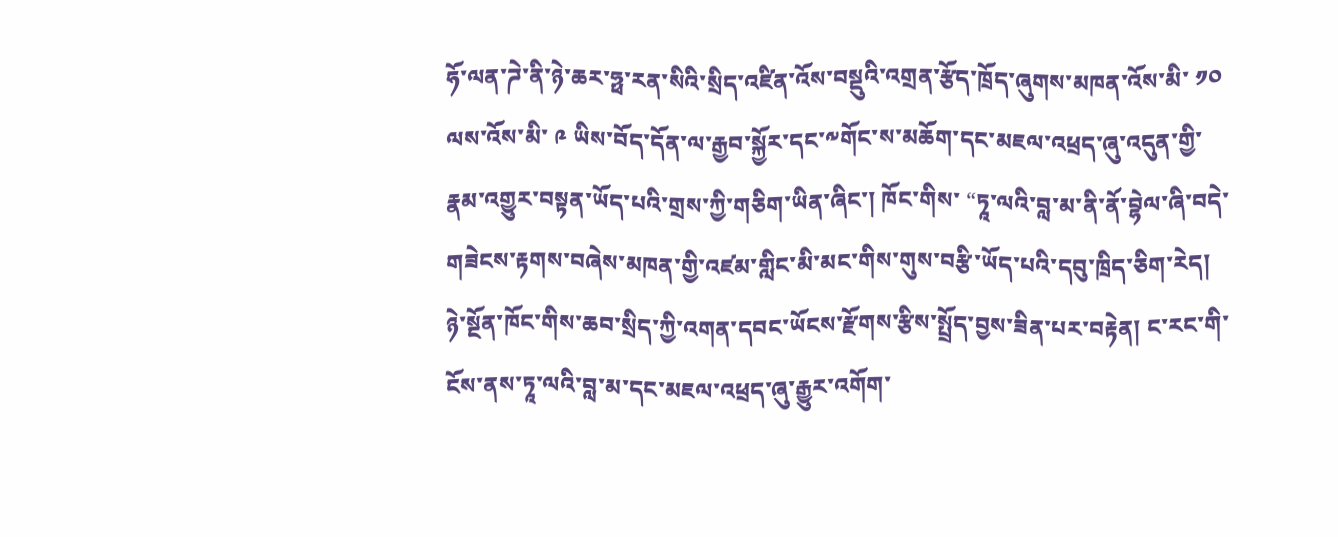ཧོ་ལན་ཌེ་ནི་ཉེ་ཆར་ཧྥ་རན་སིའི་སྲིད་འཛིན་འོས་བསྡུའི་འགྲན་རྩོད་ཁྲོད་ཞུགས་མཁན་འོས་མི་ ༡༠ ལས་འོས་མི་ ༩ ཡིས་བོད་དོན་ལ་རྒྱབ་སྐྱོར་དང་༸གོང་ས་མཆོག་དང་མཇལ་འཕྲད་ཞུ་འདུན་གྱི་རྣམ་འགྱུར་བསྟན་ཡོད་པའི་གྲས་ཀྱི་གཅིག་ཡིན་ཞིང་། ཁོང་གིས་ “ཏཱ་ལའི་བླ་མ་ནི་ནོ་བྷེལ་ཞི་བདེ་གཟེངས་རྟགས་བཞེས་མཁན་གྱི་འཛམ་གླིང་མི་མང་གིས་གུས་བརྩི་ཡོད་པའི་དབུ་ཁྲིད་ཅིག་རེད། ཉེ་སྔོན་ཁོང་གིས་ཆབ་སྲིད་ཀྱི་འགན་དབང་ཡོངས་རྫོགས་རྩིས་སྤྲོད་བྱས་ཟིན་པར་བརྟེན། ང་རང་གི་ངོས་ནས་ཏཱ་ལའི་བླ་མ་དང་མཇལ་འཕྲད་ཞུ་རྒྱུར་འགོག་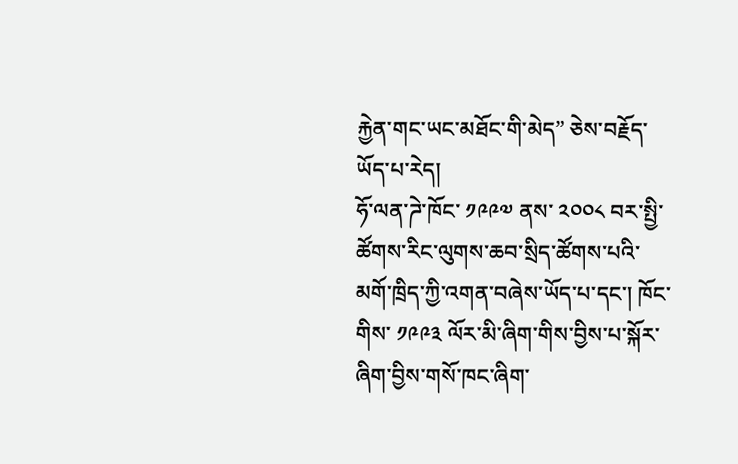རྐྱེན་གང་ཡང་མཐོང་གི་མེད” ཅེས་བརྗོད་ཡོད་པ་རེད།
ཧོ་ལན་ཌེ་ཁོང་ ༡༩༩༧ ནས་ ༢༠༠༨ བར་སྤྱི་ཚོགས་རིང་ལུགས་ཆབ་སྲིད་ཚོགས་པའི་མགོ་ཁྲིད་ཀྱི་འགན་བཞེས་ཡོད་པ་དང་། ཁོང་གིས་ ༡༩༩༣ ལོར་མི་ཞིག་གིས་བྱིས་པ་སྐོར་ཞིག་བྱིས་གསོ་ཁང་ཞིག་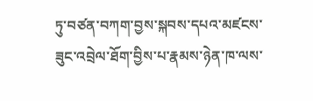ཏུ་བཙན་བཀག་བྱས་སྐབས་དཔའ་མཛངས་ཟུང་འབྲེལ་ཐོག་བྱིས་པ་རྣམས་ཉེན་ཁ་ལས་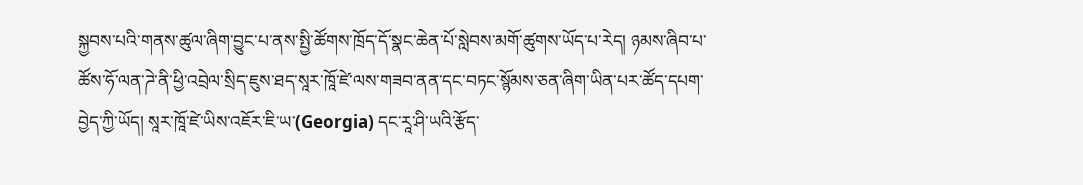སྐྱབས་པའི་གནས་ཚུལ་ཞིག་བྱུང་པ་ནས་སྤྱི་ཚོགས་ཁྲོད་དོ་སྣང་ཆེན་པོ་སླེབས་མགོ་ཚུགས་ཡོད་པ་རེད། ཉམས་ཞིབ་པ་ཚོས་ཧོ་ལན་ཌེ་ནི་ཕྱི་འབྲེལ་སྲིད་ཇུས་ཐད་སཱར་ཁཱོ་ཛེ་ལས་གཟབ་ནན་དང་བཏང་སྙོམས་ཅན་ཞིག་ཡིན་པར་ཚོད་དཔག་བྱེད་ཀྱི་ཡོད། སཱར་ཁཱོ་ཛེ་ཡིས་འཇོར་ཇི་ཡ་(Georgia) དང་རཱ་ཤི་ཡའི་རྩོད་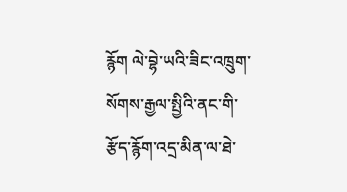རྙོག ལེ་བྷེ་ཡའི་ཟིང་འཁྲུག་སོགས་རྒྱལ་སྤྱིའི་ནང་གི་རྩོད་རྙོག་འདྲ་མིན་ལ་ཐེ་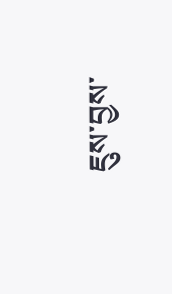ཇུས་བྱས་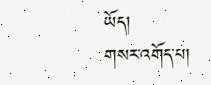ཡོད།
གསར་འགོད་པ།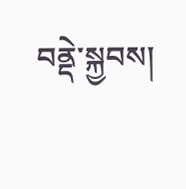བནྡེ་སྐྱབས།